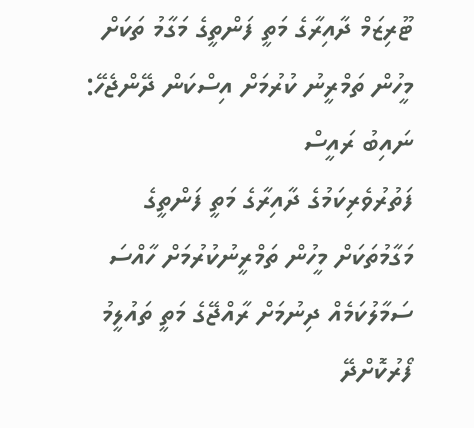ޓޫރިޒަމް ދާއިރާގެ މަތީ ފަންތީގެ މަގާމު ތަކަށް މީހުން ތަމްރީނު ކުރުމަށް އިސްކަން ދޭންޖެހޭ: ނައިބު ރައީސް
ފަތުރުވެރިކަމުގެ ދާއިރާގެ މަތީ ފަންތީގެ މަގާމުތަކަށް މީހުން ތަމްރީނުކުރުމަށް ހާއްސަ ސަމާލުކަމެއް ދިނުމަށް ރާއްޖޭގެ މަތީ ތައުލީމު ފޯރުކޮށްދޭ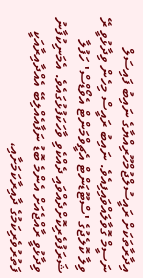އިދާރާތަކަށް ރައީސުލްޖުމްހޫރިއްޔާގެ ނައިބު ފައިސަލް ނަސީމް ގޮވާލައްވައިފިއެވެ. ނައިބު ރައީސް މިހެން ވިދާޅުވީ ރޭ ވިލާ ކޮލެޖުގެ 'ސްޓޫޑަންޓް އެޗީވްމަންޓް އެވޯޑްސް' ހަފުލާ ޝަރަފުވެރިކޮށްދެއްވައި ދެއްކެވި ވާހަކަފުޅުގައެވެ. އެމަނިކުފާނު ވިދާޅުވީ ރާއްޖެއަށް އެންމެ ބޮޑު ނަފާއެއްލިބޭ އެއްދާއިރާއަކީ ފަތުރުވެރިކަމުގެ ދާއިރާކަމަށާއި،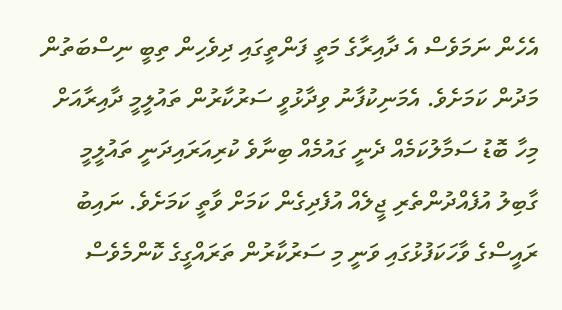އެހެން ނަމަވެސް އެ ދާއިރާގެ މަތީ ފަންތީގައި ދިވެހިން ތިބީ ނިސްބަތުން މަދުން ކަމަށެވެ. އެމަނިކުފާނު ވިދާޅުވީ ސަރުކާރުން ތައުލީމީ ދާއިރާއަށް މިހާ ބޮޑު ސަމާލުކަމެއް ދެނީ ގައުމެއް ބިނާވެ ކުރިއަރައިދަނީ ތައުލީމީ ގާބިލު އުފެއްދުންތެރި ޖީލެއް އުފެދިގެން ކަމަށް ވާތީ ކަމަށެވެ. ނައިބު ރައީސްގެ ވާހަކަފުޅުގައި ވަނީ މި ސަރުކާރުން ތަރައްގީގެ ކޮންމެވެސް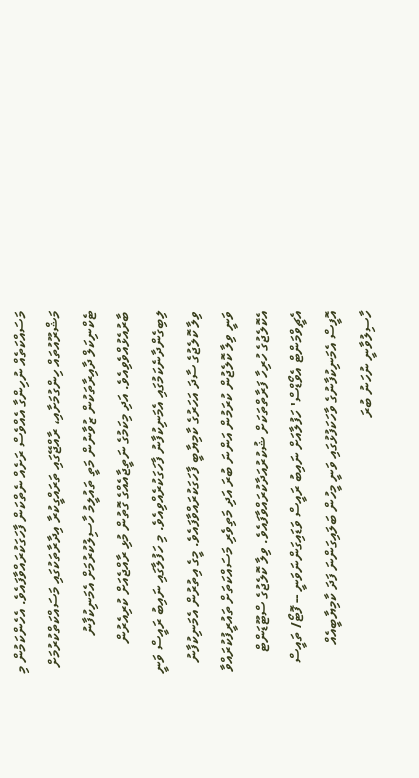މަސައްކަތެއް ނުހިންގާ އެއްވެސް ރަށެއް ނެތްކަން ފާހަގަކުރައްވާފައެވެ. އެހެންކަމުން މި މަޝްރޫއުތައް ހިންގުމަށާއި، ރާއްޖޭގައި ތަރައްގީކުރާ އިދާރާތަކުގައި މަސައްކަތްކުރުމަށް ޓެކްނިކަލް ދާއިރާތަކުން ޒުވާނުން މަތީ ތައުލީމު ހާސިލުކުރުމަށް އެމަނިކުފާނު ބާރުއެޅުއްވެވިއެވެ. އަދި މިކަމުގެ ނަތީޖާއެއްގެ ގޮތުން މުޅި ރާއްޖެއަށް ކުރިއެރުން ލިބިގެންދާނެކަމުގައި އެމަނިކުފާނު ފާހަގަކުރެއްވިއެވެ. މި ހަފުލާގައި ނައިބު ރައީސް ވަނީ ވިލާ ކޮލެޖުގެ ސާދަ އަހަރުގެ ކާމިޔާބީ ފާހަގަކުރައްވާފައެވެ. މީގެ އިތުރުން އެމަނިކުފާނު ވަނީ ވިލާ ކޮލެޖުން ކުރަމުން އަންނަ ބުރަ އަދި މަތިވެރި މަސައްކަތަށް ތައުރީފުކުރައްވާ އެކޮލެޖުގެ ހުރިހާ ފަރާތްތަކަށް ޝުކުރުއަދާކުރައްވާފައެވެ. ވިލާ ކޮލެޖުގެ ސްޓޫޑަންޓް އެޗީވްމަންޓް އެވޯޑްސް' ހަފުލާއަށް ނައިބު ރައީސް ވަޑައިގަންނަވަނީ -- ފޮޓޯ/ ތައީސް އޮފީސް އެމަނިކުފާނުގެ ވާހަކަފުޅުގައި ވަނީ މީހުން ބަލައިގަންނަ ފަދަ ކާމިޔާބީއެއް ހާސިލުވާނީ ނުހަނު ބުރަ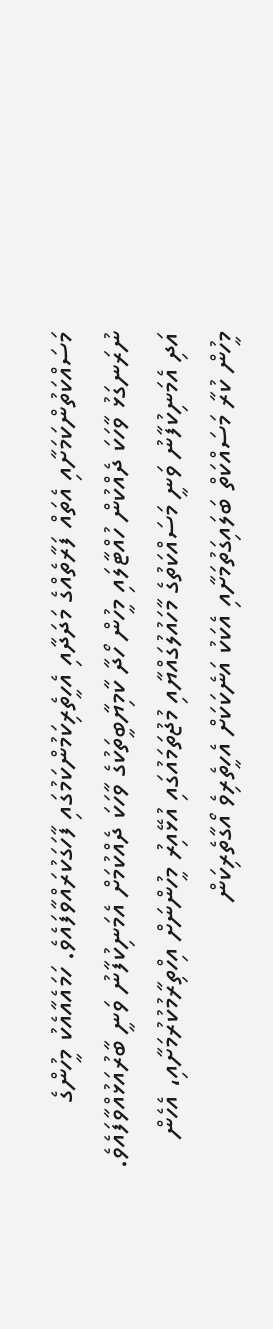މަސައްކަތުންކަމަށާއި އެތައް ފަރާތެއްގެ މަދަދާއި އެހީތެރިކަމުންކަމުގައި ފާހަގަކުރައްވާފައެވެ. ހަމައެއާއެކު މީހުންގެ ނުރަނގަޅު ވާހަކަ ދެއްކުން ހުއްޓާލައި މީހުން ހޯދާ ކާމިޔާބީތަކުގެ ވާހަކަ ދެއްކުމަށް އެމަނިކުފާނު ވަނީ ބާރުއަޅުއްވާފައެވެ. އަދި އެމަނިކުފާނު ވަނީ މަސައްކަތުގެ މާހައުލުގައްޔާއި މުޖުތަމައުގައި އުޅޭއިރު މީހުންނަށް އިހްތިރާމުކުރުމަށާއި، އެހެން މީހުން ކުރާ މަސައްކަތް ބަލައިގަތުމަށާއި އެކަކު އަނެކަކަށް އެހީތެރިވެ އޯގާތެރިކަން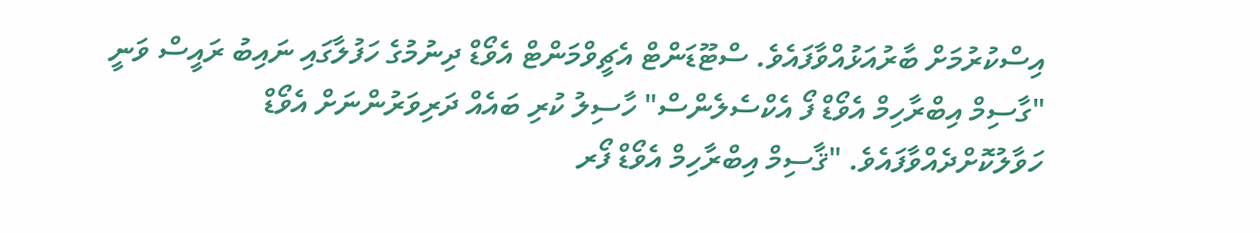އިސްކުރުމަށް ބާރުއަޅުއްވާފައެވެ. ސްޓޫޑަންޓް އެޗީވްމަންޓް އެވޯޑް ދިނުމުގެ ހަފުލާގައި ނައިބު ރައީސް ވަނީ "ގާސިމް އިބްރާހިމް އެވޯޑް ފޯ އެކްސެލެންސް" ހާސިލު ކުރި ބައެއް ދަރިވަރުންނަށް އެވޯޑް ހަވާލުކޮށްދެއްވާފައެވެ. "ޤާސިމް އިބްރާހިމް އެވޯޑް ފޯރ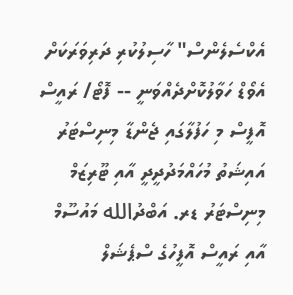އެކްސެލެންސް" ހާސިލުކުރި ދަރިވަރަކަށް އެވޯޑް ހަވާލުކޮށްދެއްވަނީ -- ފޮޓޯ/ ރައީސް އޮފީސް މި ހަފުލާގައި ޖެންޑާ މިނިސްޓަރު އައިޝަތު މުހައްމަދުދީދީ އާއި ޓޫރިޒަމް މިނިސްޓަރު ޑރ. އަބްދުالله މައުސޫމް އާއި ރައީސް އޮފީހުގެ ސްޕެޝަލް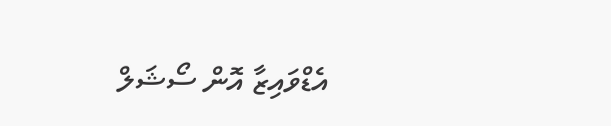އެޑްވައިޒާ އޮން ސޯޝަލް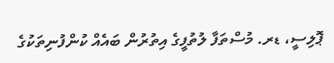ޕޮލިސީ، ޑރ. މުސްތަފާ ލުތުފީގެ އިތުރުން ބައެއް ކުންފުނިތަކުގެ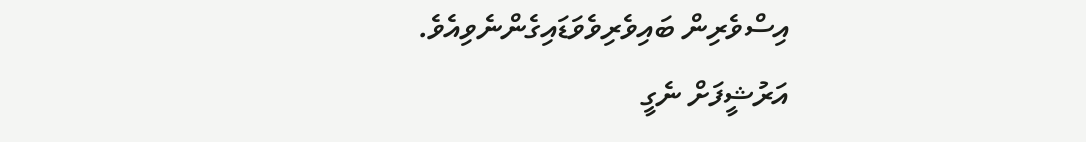އިސްވެރިން ބައިވެރިވެވަޑައިގެންނެވިއެވެ.
އަރުޝީފަށް ނެގީ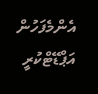އެންމެފަހުން އަޕްޑޭޓްކުރީ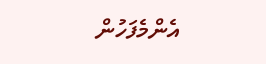އެންމެފަހުން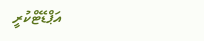އަޕްޑޭޓްކުރީ